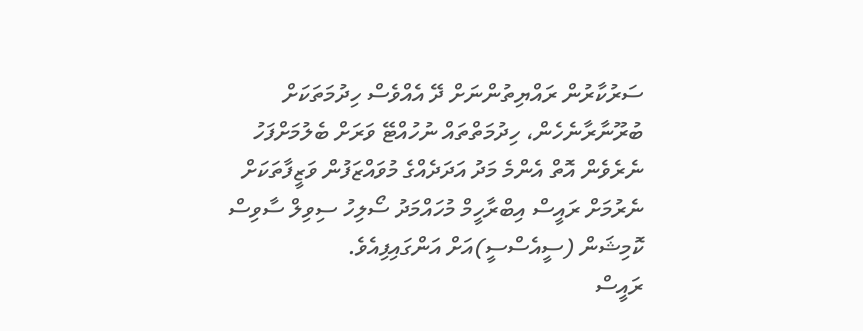ސަރުކާރުން ރައްޔިތުންނަށް ދޭ އެއްވެސް ހިދުމަތަކަށް ބުރޫނާރާނެހެން، ހިދުމަތްތައް ނުހުއްޓޭ ވަރަށް ބެލުމަށްފަހު ނެރެވެން އޮތް އެންމެ މަދު އަދަދެއްގެ މުވައްޒަފުން ވަޒީފާތަކަށް ނެރުމަށް ރައީސް އިބްރާހީމް މުހައްމަދު ސޯލިހު ސިވިލް ސާވިސް ކޮމިޝަން (ސީއެސްސީ)އަށް އަންގައިފިއެވެ.
ރައީސް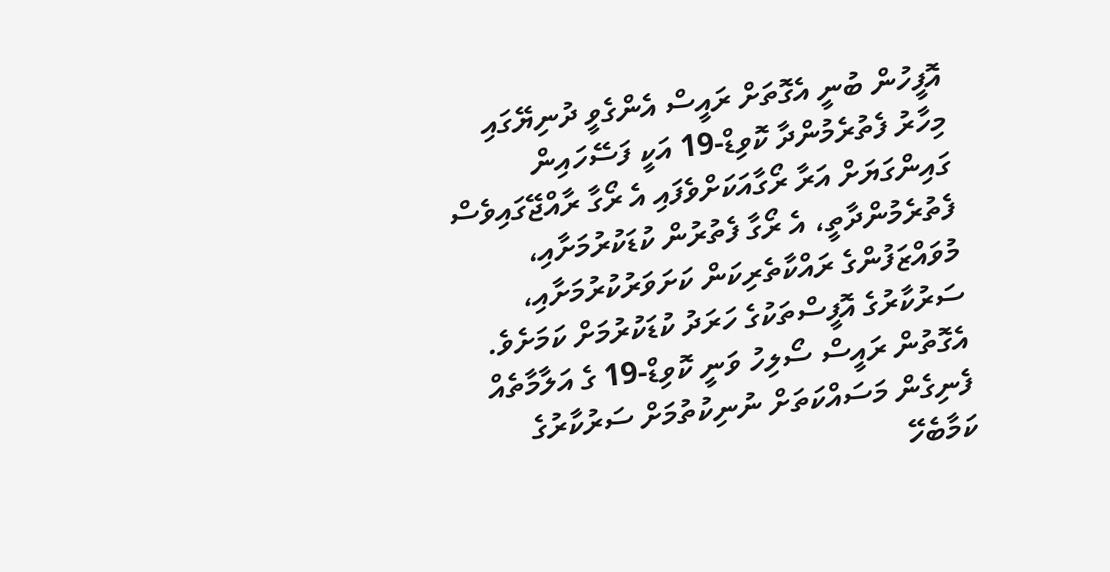އޮފީހުން ބުނީ އެގޮތަށް ރައީސް އެންގެވީ ދުނިޔޭގައި މިހާރު ފެތުރެމުންދާ ކޮވިޑް-19 އަކީ ފަސޭހައިން ގައިންގަޔަށް އަރާ ރޯގާއަކަށްވެފައި އެ ރޯގާ ރާއްޖޭގައިވެސް ފެތުރެމުންދާތީ، އެ ރޯގާ ފެތުރުން ކުޑަކުރުމަށާއި، މުވައްޒަފުންގެ ރައްކާތެރިކަން ކަށަވަރުކުރުމަށާއި، ސަރުކާރުގެ އޮފީސްތަކުގެ ހަރަދު ކުޑަކުރުމަށް ކަމަށެވެ.
އެގޮތުން ރައީސް ސޯލިހު ވަނީ ކޮވިޑް-19 ގެ އަލާމާތެއް ފެނިގެން މަސައްކަތަށް ނުނިކުތުމަށް ސަރުކާރުގެ ކަމާބެހޭ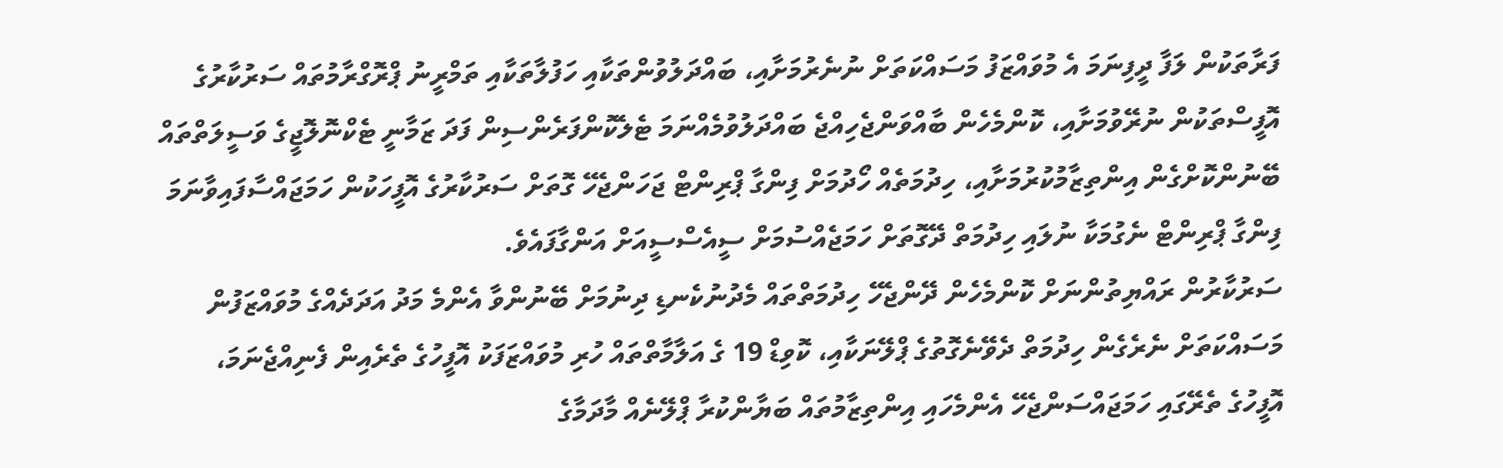ފަރާތަކުން ލަފާ ދީފިނަމަ އެ މުވައްޒަފު މަސައްކަތަށް ނުނެރުމަށާއި، ބައްދަލުވުންތަކާއި ހަފުލާތަކާއި ތަމްރީނު ޕްރޮގްރާމުތައް ސަރުކާރުގެ އޮފީސްތަކުން ނުރޭވުމަށާއި، ކޮންމެހެން ބާއްވަންޖެހިއްޖެ ބައްދަލުވުމެއްނަމަ ޓެލެކޮންފަރެންސިން ފަދަ ޒަމާނީ ޓެކްނޮލޮޖީގެ ވަސީލަތްތައް ބޭނުންކޮށްގެން އިންތިޒާމުކުރުމަށާއި، ހިދުމަތެއް ހޯދުމަށް ފިންގާ ޕްރިންޓް ޖަހަންޖެހޭ ގޮތަށް ސަރުކާރުގެ އޮފީހަކުން ހަމަޖައްސާފައިވާނަމަ ފިންގާ ޕްރިންޓް ނެގުމަކާ ނުލައި ހިދުމަތް ދޭގޮތަށް ހަމަޖެއްސުމަށް ސީއެސްސީއަށް އަންގާފައެވެ.
ސަރުކާރުން ރައްޔިތުންނަށް ކޮންމެހެން ދޭންޖެހޭ ހިދުމަތްތައް މެދުނުކެނޑި ދިނުމަށް ބޭނުންވާ އެންމެ މަދު އަދަދެއްގެ މުވައްޒަފުން މަސައްކަތަށް ނެރެގެން ހިދުމަތް ދެވޭނެގޮތުގެ ޕްލޭނަކާއި، ކޮވިޑް 19 ގެ އަލާމާތްތައް ހުރި މުވައްޒަފަކު އޮފީހުގެ ތެރެއިން ފެނިއްޖެނަމަ، އޮފީހުގެ ތެރޭގައި ހަމަޖައްސަންޖެހޭ އެންމެހައި އިންތިޒާމުތައް ބަޔާންކުރާ ޕްލޭނެއް މާދަމާގެ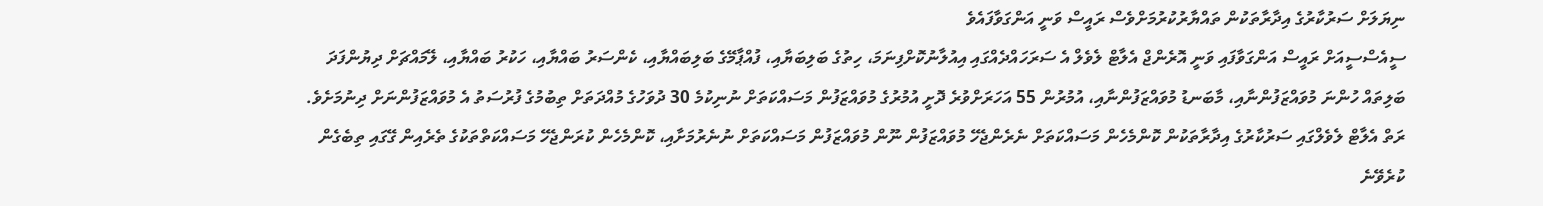ނިޔަލަށް ސަރުކާރުގެ އިދާރާތަކުން ތައްޔާރުކުރުމަށްވެސް ރައީސް ވަނީ އަންގަވާފައެވެ
ސީއެސްސީއަށް ރައީސް އަންގަވާފައި ވަނީ އޮރެންޖް އެލާޓް ލެވެލް އެ ސަރަހައްދެއްގައި އިއުލާނުކޮށްފިނަމަ، ހިތުގެ ބަލިބަޔާއި، ފުއްޕާމޭގެ ބަލިބައްޔާއި، ކެންސަރު ބައްޔާއި، ހަކުރު ބައްޔާއި، ލޭމައްޗަށް ދިޔުންފަދަ ބަލިތައް ހުންނަ މުވައްޒަފުންނާއި، މާބަނޑު މުވައްޒަފުންނާއި، އުމުރުން 55 އަހަރަށްވުރެ ދޮށީ އުމުރުގެ މުވައްޒަފުން މަސައްކަތަށް ނުނިކުމެ 30 ދުވަހުގެ މުއްދަތަށް ތިބުމުގެ ފުރުސަތު އެ މުވައްޒަފުންނަށް ދިނުމަށެވެ.
ރަތް އެލާޓް ލެވެލްގައި ސަރުކާރުގެ އިދާރާތަކުން ކޮންމެހެން މަސައްކަތަށް ނެރެންޖެހޭ މުވައްޒަފުން ނޫން މުވައްޒަފުން މަސައްކަތަށް ނުނެރުމަށާއި، ކޮންމެހެން ކުރަންޖެހޭ މަސައްކަތްތަކުގެ ތެރެއިން ގޭގައި ތިބެގެން ކުރެވޭނެ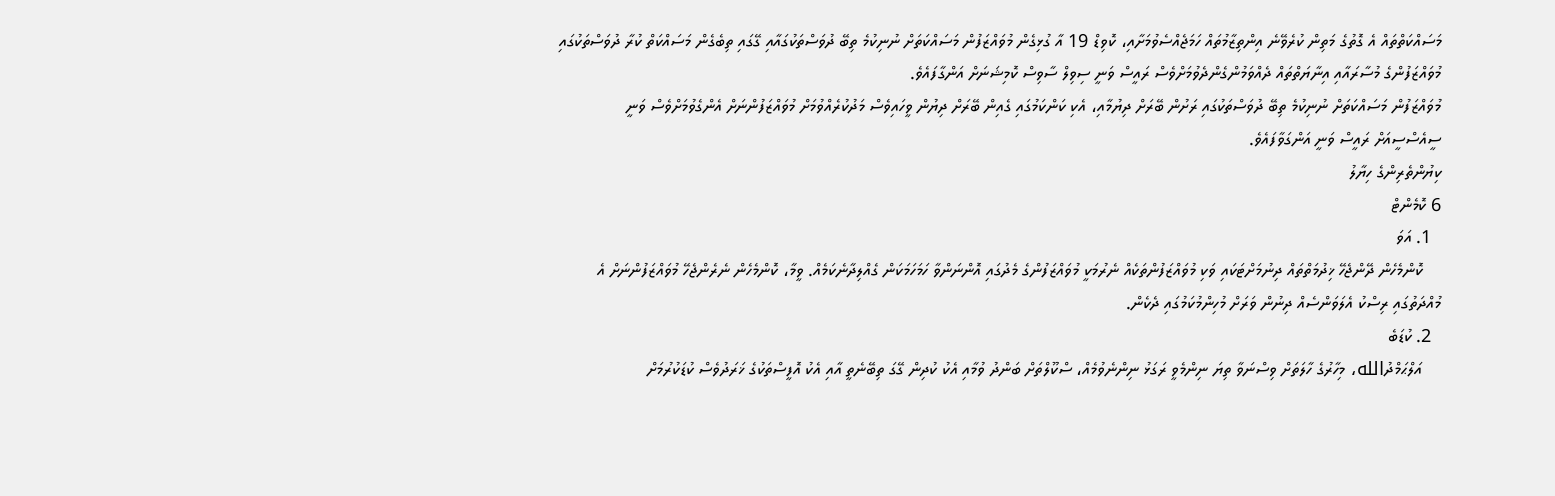މަސައްކަތްތައް އެ ގޮތުގެ މަތިން ކުރެވޭނެ އިންތިޒާމުތައް ހަމަޖެއްސެވުމަށާއި، ކޮވިޑް 19 އާ ގުޅިގެން މުވައްޒަފުން މަސައްކަތަށް ނުނިކުމެ ތިބޭ ދުވަސްތަކުގައާއި ގޭގައި ތިބެގެން މަސައްކަތް ކުރާ ދުވަސްތަކުގައި މުވައްޒަފުންގެ މުސާރައާއި އިނާޔަތްތައް ދެއްވަމުންގެންދެވުމަށްވެސް ރައީސް ވަނީ ސިވިލް ސާވިސް ކޮމިޝަނަށް އަންގާފައެވެ.
މުވައްޒަފުން މަސައްކަތަށް ނުނިކުމެ ތިބޭ ދުވަސްތަކުގައި ރަށުން ބޭރަށް ދިޔުމާއި، އެކި ކަންކަމުގައި ގެއިން ބޭރަށް ދިޔުން ވީހައިވެސް މަދުކުރެއްވުމަށް މުވައްޒަފުންނަށް އެންގެވުމަށްވެސް ވަނީ ސީއެސްސީއަށް ރައީސް ވަނީ އަންގަވާފައެވެ.
ކިޔުންތެރިންގެ ހިޔާލު
6 ކޮމެންޓް
  1. އަވަ
    ކޮންމެހެން ދޭންޖެހޭ ޚިދުމަތްތައް ދިނުމަށްޓަކައި ވަކި މުވައްޒަފުންތަކެއް ނެރުމަކީ މުވައްޒަފުންގެ މެދުގައި އޮންނަންވާ ހަމަހަމަކަން ގެއްލިދާނެކަމެއް. ވީމާ، ކޮންމެހެން ނެރެންޖެހޭ މުވައްޒަފުންނަށް އެ މުއްދަތުގައި ރިސްކު އެލަވަންސެއް ދިނުން ވަރަށް މުހިންމުކަމުގައި ދެކެން.
  2. ކުޑަބެ
    އަލްޙަމްދުالله، މިހާރުގެ ހާލަތަށް ވިސްނަވާ ތިޔަ ނިންމެވީ ރަގަޅު ނިންނެވުމެއް، ސްކޫލްތަށް ބަންދު ވުމާއި އެކު ކުދިން ގޭގަ ތިބޭނެތީ އާއި އެކު އޮފީސްތަކުގެ ޚަރަދުވެސް ކުޑަކުރުމަށް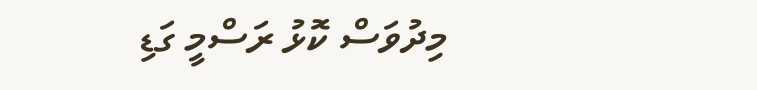މިދުވަސް ކޮޅު ރަސްމީ ގަޑި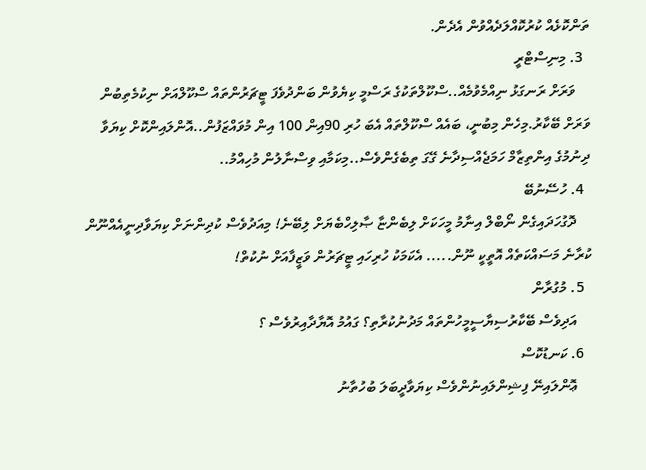ތަންކޮޅެއް ކުރުކޮއްލަދެއްވުން އެދެން.
  3. މިނިސްޓްރީ
    ވަރަށް ރަނގަޅު ނިއްމެވުމެއް..ސްކޫލްތަކުގެ ރަސްމީ ކިޔެވުން ބަންދުވެފަ ޓީޗަރުންތައް ސްކޫލްއަށް ނިކުމެތިބުން ވަރަށް ބޭކާރު.މިހެން މިބުނީ، ބައެއް ސްކޫލްތައް އެބަ ހުރި 90އިން 100 އިން މުވައްޒަފުން..އޮންލައިންކޮށް ކިޔަވާ ދިނުމުގެ އިންތިޒާމް ހަމަޖެއްސިދާނެ ގޭގަ ތިބެގެންވެސް..މިކަމާއި ވިސްނާލުން މުހިއްމު..
  4. ހުސޭނުބޭ
    ދޮގުހަދައިގެން ނޯބްލް އިނާމު މީހަކަށް ލިބެންޏާ ޞާލިހްބެޔަށް ލިބޭނެ! މިއަދުވެސް ކުދިންނަށް ކިޔަވާދިނީއެއްނޫން ކުރާނެ މަސައްކަތެއް އޮތީކީ ނޫން..... އެކަމަކު ހުރިހައި ޓީޗަރުން ވަޒީފާއަށް ނުކުތް!
  5. މުގުރާން
    އަދިވެސް ބޭކާރުސިޔާސީމީހުންތައް މަދުނުކުރާތި؟ ގައުމު އޮޔާދާއިރުވެސް ؟
  6. ކަނޑުކޮސް
    ޢޮންލައިނޭ ފިޝިންލައިނުންވެސް ކިޔަވާދީބަލަ ބުހުތާނު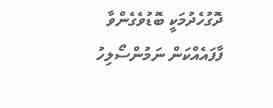ދޮގުހެދުމަކީ ބޮޑުވެގެންވާ ފާފައެއްކަން ނަމުންސޯލިހު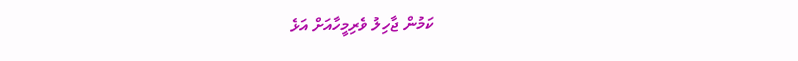ކަމުން ޖާހިލު ވެރިމީހާއަށް އަޅެ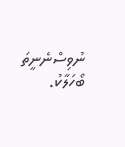ނުވިސްނެނީތަ ބޯހަލާކު.